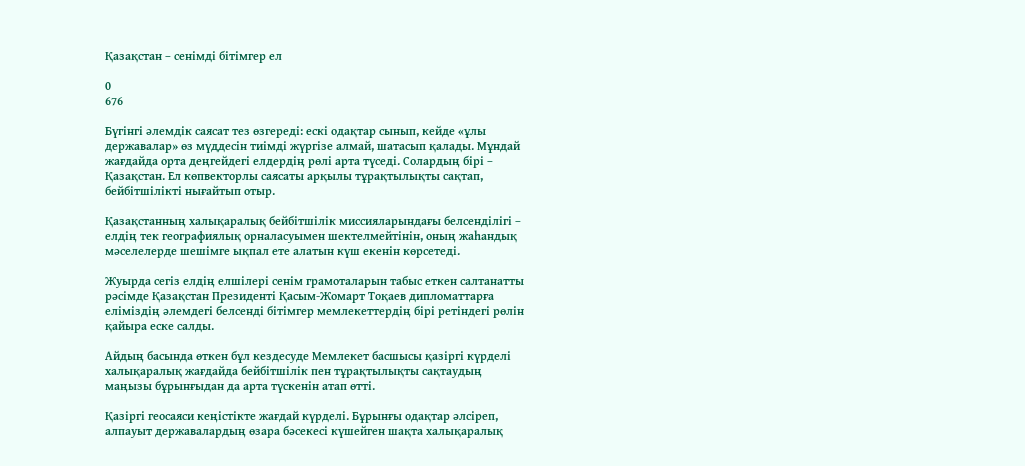Қазақстан – сенімді бітімгер ел

0
676

Бүгінгі әлемдік саясат тез өзгереді: ескі одақтар сынып, кейде «ұлы державалар» өз мүддесін тиімді жүргізе алмай, шатасып қалады. Мұндай жағдайда орта деңгейдегі елдердің рөлі арта түседі. Солардың бірі – Қазақстан. Ел көпвекторлы саясаты арқылы тұрақтылықты сақтап, бейбітшілікті нығайтып отыр.

Қазақстанның халықаралық бейбітшілік миссияларындағы белсенділігі – елдің тек географиялық орналасуымен шектелмейтінін, оның жаһандық мәселелерде шешімге ықпал ете алатын күш екенін көрсетеді.

Жуырда сегіз елдің елшілері сенім грамоталарын табыс еткен салтанатты рәсімде Қазақстан Президенті Қасым-Жомарт Тоқаев дипломаттарға еліміздің әлемдегі белсенді бітімгер мемлекеттердің бірі ретіндегі рөлін қайыра еске салды.

Айдың басында өткен бұл кездесуде Мемлекет басшысы қазіргі күрделі халықаралық жағдайда бейбітшілік пен тұрақтылықты сақтаудың маңызы бұрынғыдан да арта түскенін атап өтті.

Қазіргі геосаяси кеңістікте жағдай күрделі. Бұрынғы одақтар әлсіреп, алпауыт державалардың өзара бәсекесі күшейген шақта халықаралық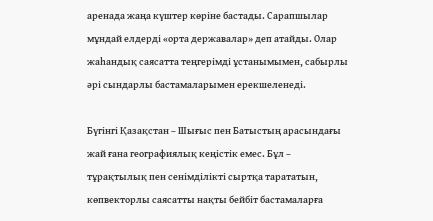аренада жаңа күштер көріне бастады. Сарапшылар мұндай елдерді «орта державалар» деп атайды. Олар жаһандық саясатта теңгерімді ұстанымымен, сабырлы әрі сындарлы бастамаларымен ерекшеленеді.

Бүгінгі Қазақстан – Шығыс пен Батыстың арасындағы жай ғана географиялық кеңістік емес. Бұл – тұрақтылық пен сенімділікті сыртқа тарататын, көпвекторлы саясатты нақты бейбіт бастамаларға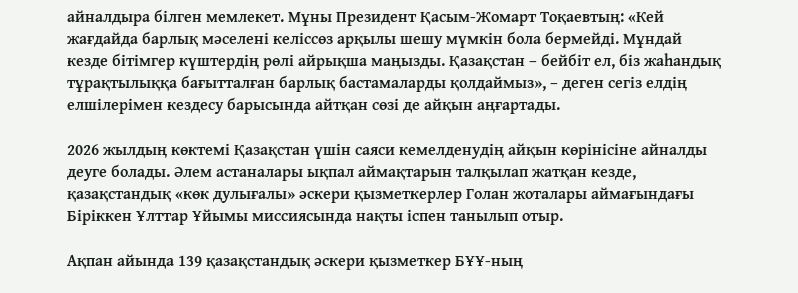айналдыра білген мемлекет. Мұны Президент Қасым-Жомарт Тоқаевтың: «Кей жағдайда барлық мәселені келіссөз арқылы шешу мүмкін бола бермейді. Мұндай кезде бітімгер күштердің рөлі айрықша маңызды. Қазақстан – бейбіт ел, біз жаһандық тұрақтылыққа бағытталған барлық бастамаларды қолдаймыз», – деген сегіз елдің елшілерімен кездесу барысында айтқан сөзі де айқын аңғартады.

2026 жылдың көктемі Қазақстан үшін саяси кемелденудің айқын көрінісіне айналды деуге болады. Әлем астаналары ықпал аймақтарын талқылап жатқан кезде, қазақстандық «көк дулығалы» әскери қызметкерлер Голан жоталары аймағындағы Біріккен Ұлттар Ұйымы миссиясында нақты іспен танылып отыр.

Ақпан айында 139 қазақстандық әскери қызметкер БҰҰ-ның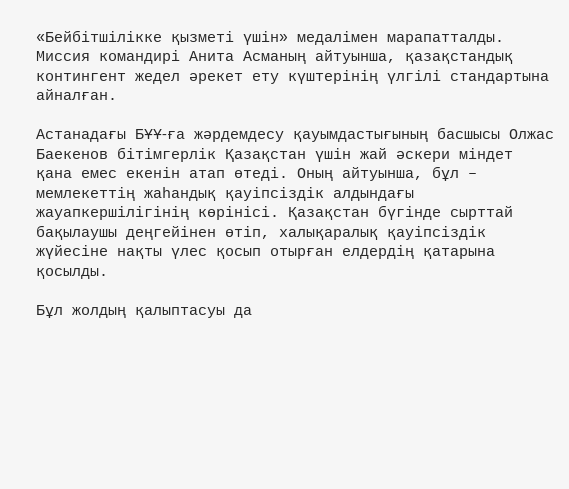«Бейбітшілікке қызметі үшін» медалімен марапатталды. Миссия командирі Анита Асманың айтуынша, қазақстандық контингент жедел әрекет ету күштерінің үлгілі стандартына айналған.

Астанадағы БҰҰ‑ға жәрдемдесу қауымдастығының басшысы Олжас Баекенов бітімгерлік Қазақстан үшін жай әскери міндет қана емес екенін атап өтеді. Оның айтуынша, бұл – мемлекеттің жаһандық қауіпсіздік алдындағы жауапкершілігінің көрінісі. Қазақстан бүгінде сырттай бақылаушы деңгейінен өтіп, халықаралық қауіпсіздік жүйесіне нақты үлес қосып отырған елдердің қатарына қосылды.

Бұл жолдың қалыптасуы да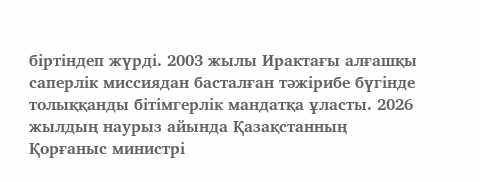біртіндеп жүрді. 2003 жылы Ирактағы алғашқы саперлік миссиядан басталған тәжірибе бүгінде толыққанды бітімгерлік мандатқа ұласты. 2026 жылдың наурыз айында Қазақстанның Қорғаныс министрі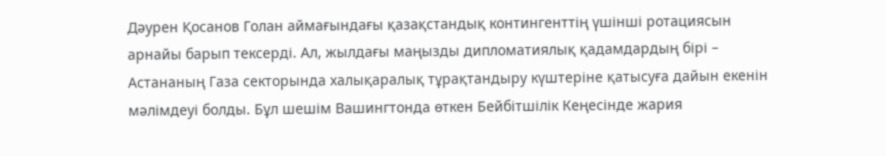Дәурен Қосанов Голан аймағындағы қазақстандық контингенттің үшінші ротациясын арнайы барып тексерді. Ал, жылдағы маңызды дипломатиялық қадамдардың бірі – Астананың Газа секторында халықаралық тұрақтандыру күштеріне қатысуға дайын екенін мәлімдеуі болды. Бұл шешім Вашингтонда өткен Бейбітшілік Кеңесінде жария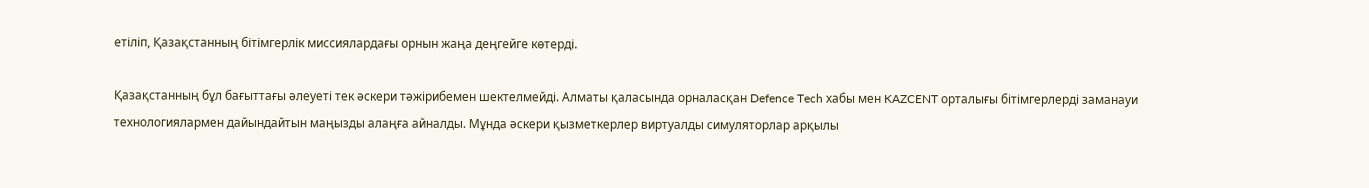етіліп, Қазақстанның бітімгерлік миссиялардағы орнын жаңа деңгейге көтерді.

Қазақстанның бұл бағыттағы әлеуеті тек әскери тәжірибемен шектелмейді. Алматы қаласында орналасқан Defence Tech хабы мен KAZCENT орталығы бітімгерлерді заманауи технологиялармен дайындайтын маңызды алаңға айналды. Мұнда әскери қызметкерлер виртуалды симуляторлар арқылы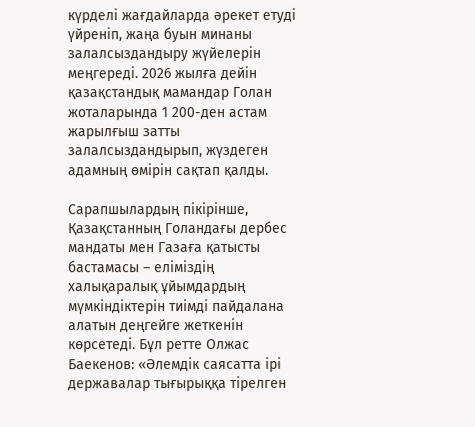күрделі жағдайларда әрекет етуді үйреніп, жаңа буын минаны залалсыздандыру жүйелерін меңгереді. 2026 жылға дейін қазақстандық мамандар Голан жоталарында 1 200-ден астам жарылғыш затты залалсыздандырып, жүздеген адамның өмірін сақтап қалды.

Сарапшылардың пікірінше, Қазақстанның Голандағы дербес мандаты мен Газаға қатысты бастамасы – еліміздің халықаралық ұйымдардың мүмкіндіктерін тиімді пайдалана алатын деңгейге жеткенін көрсетеді. Бұл ретте Олжас Баекенов: «Әлемдік саясатта ірі державалар тығырыққа тірелген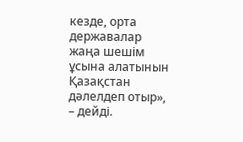кезде, орта державалар жаңа шешім ұсына алатынын Қазақстан дәлелдеп отыр», – дейді.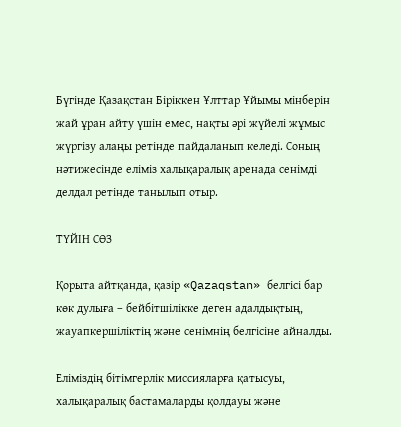Бүгінде Қазақстан Біріккен Ұлттар Ұйымы мінберін жай ұран айту үшін емес, нақты әрі жүйелі жұмыс жүргізу алаңы ретінде пайдаланып келеді. Соның нәтижесінде еліміз халықаралық аренада сенімді делдал ретінде танылып отыр.

ТҮЙІН СӨЗ

Қорыта айтқанда, қазір «Qazaqstan» белгісі бар көк дулыға – бейбітшілікке деген адалдықтың, жауапкершіліктің және сенімнің белгісіне айналды.

Еліміздің бітімгерлік миссияларға қатысуы, халықаралық бастамаларды қолдауы және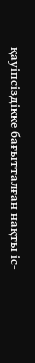қауіпсіздікке бағытталған нақты іс-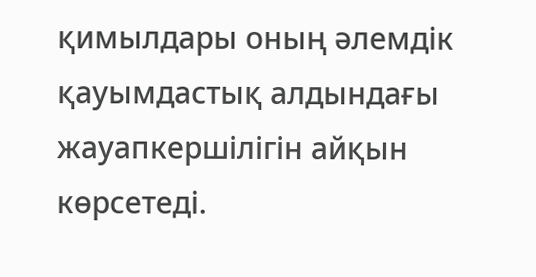қимылдары оның әлемдік қауымдастық алдындағы жауапкершілігін айқын көрсетеді.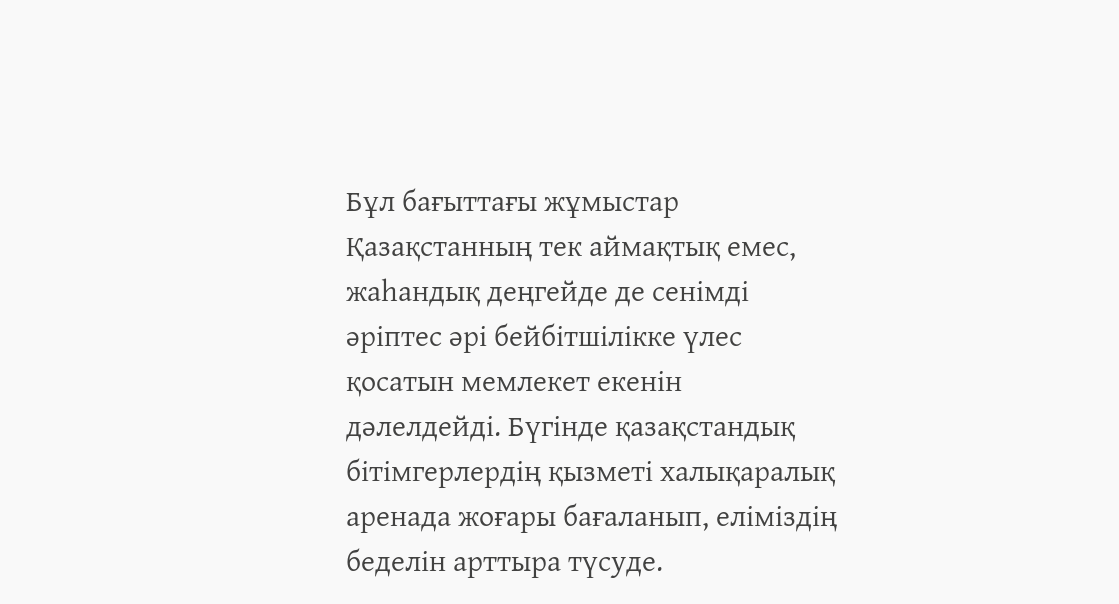Бұл бағыттағы жұмыстар Қазақстанның тек аймақтық емес, жаһандық деңгейде де сенімді әріптес әрі бейбітшілікке үлес қосатын мемлекет екенін дәлелдейді. Бүгінде қазақстандық бітімгерлердің қызметі халықаралық аренада жоғары бағаланып, еліміздің беделін арттыра түсуде.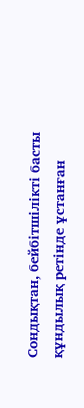Сондықтан, бейбітшілікті басты құндылық ретінде ұстанған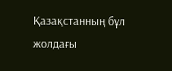Қазақстанның бұл жолдағы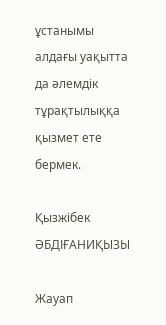ұстанымы алдағы уақытта да әлемдік тұрақтылыққа қызмет ете бермек.

Қызжібек ӘБДІҒАНИҚЫЗЫ

Жауап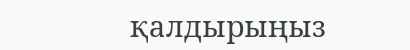қалдырыңыз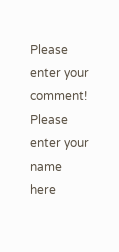Please enter your comment!
Please enter your name here